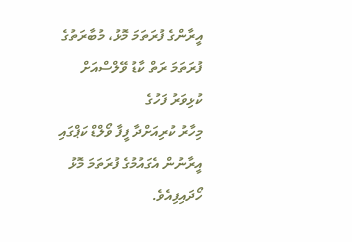އީރާންގެ ފުރަތަމަ މޮޅު، މުބާރަތުގެ ފުރަތަމަ ރަތް ކާޑު ވޭލްސްއަށް
ކުޅިވަރު ފަހުގެ
މިހާރު ކުރިއަށްދާ ފީފާ ވޯލްޑް ކަޕްގައި އީރާނުން އެގައުމުގެ ފުރަތަމަ މޮޅު ހޯދައިފިއެވެ.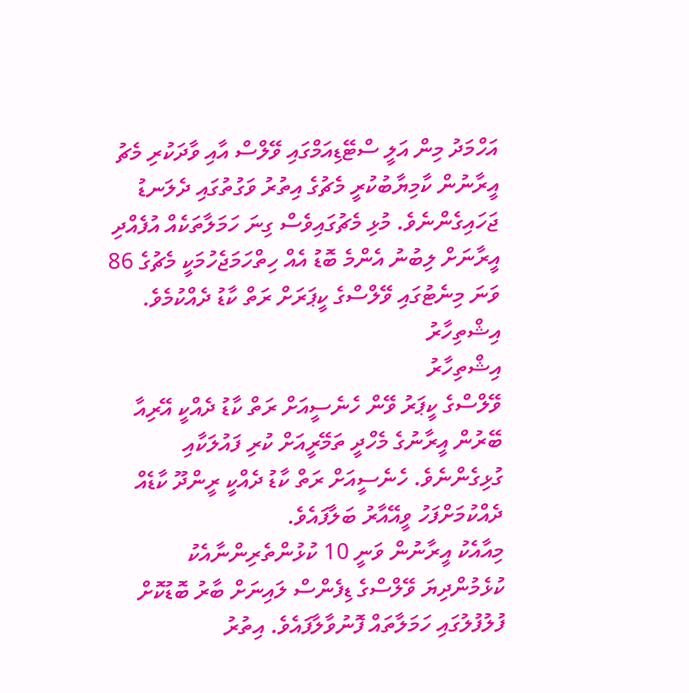އަހްމަދު މިން އަލީ ސްޓޭޑިއަމްގައި ވޭލްސް އާއި ވާދަކުރި މެޗު އީރާނުން ކާމިޔާބުކުރީ މެޗުގެ އިތުރު ވަގުތުގައި ދެލަނޑު ޖަހައިގެންނެވެ. މުޅި މެޗުގައިވެސް ގިނަ ހަމަލާތަކެއް އުފެއްދި އީރާނަށް ލިބުނު އެންމެ ބޮޑު އެއް ހިތްހަމަޖެހުމަކީ މެޗުގެ 86 ވަނަ މިނެޓުގައި ވޭލްސްގެ ކީޕަރަށް ރަތް ކާޑު ދެއްކުމެވެ.
އިޝްތިހާރު
އިޝްތިހާރު
ވޭލްސްގެ ކީޕަރު ވޭން ހެނެސީއަށް ރަތް ކާޑު ދެއްކީ އޭރިއާ ބޭރުން އީރާނުގެ މެހްދީ ތަމޭރީއަށް ކުރި ފައުލަކާއި ގުޅިގެންނެވެ. ހެނެސީއަށް ރަތް ކާޑު ދެއްކީ ރީންދޫ ކާޑެއް ދެއްކުމަށްފަހު ވީއޭއާރު ބަލާފައެވެ.
މިއާއެކު އީރާނުން ވަނީ 10 ކުޅުންތެރިންނާއެކު ކުޅެމުންދިޔަ ވޭލްސްގެ ޑިފެންސް ލައިނަށް ބާރު ބޮޑުކޮށް ފުލުފުލުގައި ހަމަލާތައް ފޮނުވާލާފައެވެ. އިތުރު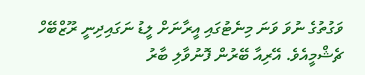ވަގުތުގެ ނުވަ ވަނަ މިނެޓުގައި އީރާނަށް ލީޑު ނަގައިދިނީ ރޫޒްބޭހް ޗެޝްމީއެވެ. އޭރިއާ ބޭރުން ފޮނުވާލި ބާރު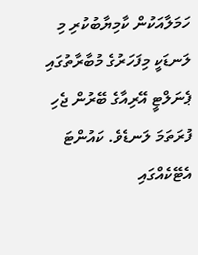ހަމަލާއަކުން ކާމިޔާބުކުރި މި ލަނޑަކީ މިފަހަރުގެ މުބާރާތުގައި ޕެނަލްޓީ އޭރިއާގެ ބޭރުން ޖެހި ފުރަތަމަ ލަނޑެވެ. ކައުންޓަ އެޓޭކެއްގައި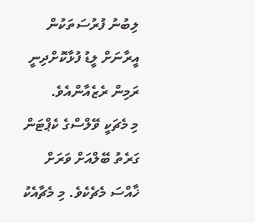ލިބުނު ފުރުސަތަކުން އީރާނަށް ލީޑު ފުޅާކޮށްދިނީ ރަމިން ރެޒެއާންއެވެ.
މި މެޗަކީ ވޭލްސްގެ ކެޕްޓަން ގަރެތު ބޭލްއަށް ވަރަށް ޚާއްސަ މެޗެކެވެ. މި މެޗާއެކު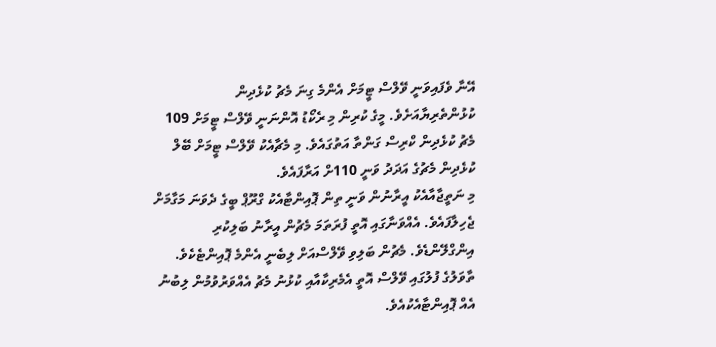އޭނާ ވެފައިވަނީ ވޭލްސް ޓީމަށް އެންމެ ގިނަ މެޗު ކުޅެދިން ކުޅުންތެރިޔާއަށެވެ. މީގެ ކުރިން މި ރެކޯޑު އޮންނަނީ ވޭލްސް ޓީމަށް 109 މެޗު ކުޅެދިން ކްރިސް ގަންތާ އަތުގައެވެ. މި މެޗާއެކު ވޭލްސް ޓީމަށް ބޭލް ކުޅެދިން މެޗުގެ އަދަދު ވަނީ 110ށް އަރާފައެވެ.
މި ނަތީޖާއާއެކު އީރާނުން ވަނީ ތިން ޕޮއިންޓާއެކު ގްރޫޕް ބީގެ ދެވަނަ މަގާމަށް ޖެހިލާފައެވެ. އެއްވަނާގައި އޮތީ ފުރަތަމަ މެޗުން އީރާނު ބަލިކުރި އިންގްލޭންޑެވެ. މެޗުން ބަލިވި ވޭލްސްއަށް ލިބެނީ އެންމެ ޕޮއިންޓެކެވެ. ތާވަލުގެ ފުލުގައި ވޭލްސް އޮތީ އެމެރިކާއާއި ކުޅުނު މެޗު އެއްވަރުވުމުން ލިބުނު އެއް ޕޮއިންޓާއެކުއެވެ.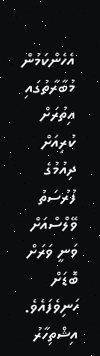އެހެންކަމުން މުބާރާތުގައި އިތުރަށް ކުރިއަށް ދިއުމުގެ ފުރުސަތު ވޭލްސްއަށް ވަނީ ވަރަށް ބޮޑަށް ހަނިވެފައެވެ.
އިޝްތިހާރު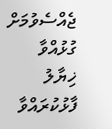ޖެއްސެވުމަށް ގުޅުއްވާ
ޚިޔާލު ފާޅުކުރައްވާ